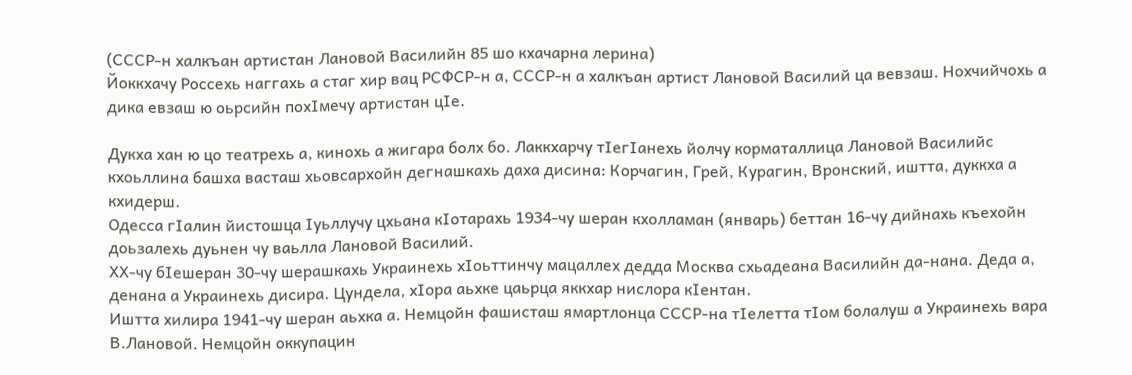(СССР-н халкъан артистан Лановой Василийн 85 шо кхачарна лерина)
Йоккхачу Россехь наггахь а стаг хир вац РСФСР-н а, СССР-н а халкъан артист Лановой Василий ца вевзаш. Нохчийчохь а дика евзаш ю оьрсийн похIмечу артистан цIе.

Дукха хан ю цо театрехь а, кинохь а жигара болх бо. Лаккхарчу тIегIанехь йолчу корматаллица Лановой Василийс кхоьллина башха васташ хьовсархойн дегнашкахь даха дисина: Корчагин, Грей, Курагин, Вронский, иштта, дуккха а кхидерш.
Одесса гIалин йистошца Iуьллучу цхьана кIотарахь 1934-чу шеран кхолламан (январь) беттан 16-чу дийнахь къехойн доьзалехь дуьнен чу ваьлла Лановой Василий.
ХХ-чу бIешеран 30-чу шерашкахь Украинехь хIоьттинчу мацаллех дедда Москва схьадеана Василийн да-нана. Деда а, денана а Украинехь дисира. Цундела, хIора аьхке цаьрца яккхар нислора кIентан.
Иштта хилира 1941-чу шеран аьхка а. Немцойн фашисташ ямартлонца СССР-на тIелетта тIом болалуш а Украинехь вара В.Лановой. Немцойн оккупацин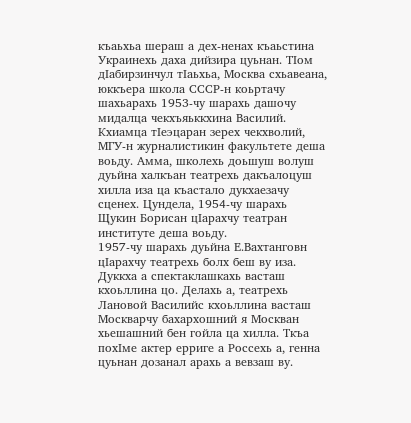къаьхьа шераш а дех-ненах къаьстина Украинехь даха дийзира цуьнан. ТIом дIабирзинчул тIаьхьа, Москва схьавеана, юккъера школа СССР-н коьртачу шахьарахь 1953-чу шарахь дашочу мидалца чекхъяьккхина Василий.
Кхиамца тIеэцаран зерех чекхволий, МГУ-н журналистикин факультете деша воьду. Амма, школехь доьшуш волуш дуьйна халкъан театрехь дакъалоцуш хилла иза ца къастало дукхаезачу сценех. Цундела, 1954-чу шарахь Щукин Борисан цIарахчу театран институте деша воьду.
1957-чу шарахь дуьйна Е.Вахтанговн цIарахчу театрехь болх беш ву иза. Дуккха а спектаклашкахь васташ кхоьллина цо. Делахь а, театрехь Лановой Василийс кхоьллина васташ Москварчу бахархошний я Москван хьешашний бен гойла ца хилла. Ткъа похIме актер ерриге а Россехь а, генна цуьнан дозанал арахь а вевзаш ву.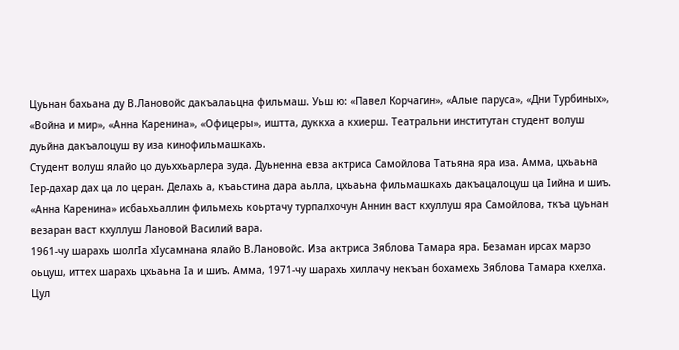Цуьнан бахьана ду В.Лановойс дакъалаьцна фильмаш. Уьш ю: «Павел Корчагин», «Алые паруса», «Дни Турбиных», «Война и мир», «Анна Каренина», «Офицеры», иштта, дуккха а кхиерш. Театральни институтан студент волуш дуьйна дакъалоцуш ву иза кинофильмашкахь.
Студент волуш ялайо цо дуьххьарлера зуда. Дуьненна евза актриса Самойлова Татьяна яра иза. Амма, цхьаьна Iер-дахар дах ца ло церан. Делахь а, къаьстина дара аьлла, цхьаьна фильмашкахь дакъацалоцуш ца Iийна и шиъ.
«Анна Каренина» исбаьхьаллин фильмехь коьртачу турпалхочун Аннин васт кхуллуш яра Самойлова, ткъа цуьнан везаран васт кхуллуш Лановой Василий вара.
1961-чу шарахь шолгIа хIусамнана ялайо В.Лановойс. Иза актриса Зяблова Тамара яра. Безаман ирсах марзо оьцуш, иттех шарахь цхьаьна Iа и шиъ. Амма, 1971-чу шарахь хиллачу некъан бохамехь Зяблова Тамара кхелха.
Цул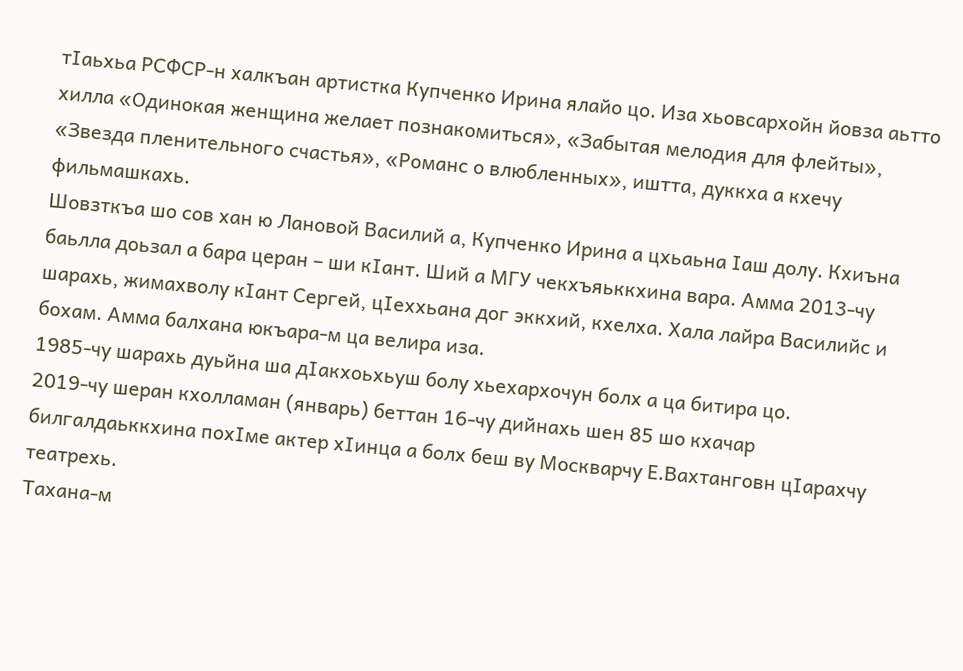тIаьхьа РСФСР-н халкъан артистка Купченко Ирина ялайо цо. Иза хьовсархойн йовза аьтто хилла «Одинокая женщина желает познакомиться», «Забытая мелодия для флейты», «Звезда пленительного счастья», «Романс о влюбленных», иштта, дуккха а кхечу фильмашкахь.
Шовзткъа шо сов хан ю Лановой Василий а, Купченко Ирина а цхьаьна Iаш долу. Кхиъна баьлла доьзал а бара церан – ши кIант. Ший а МГУ чекхъяьккхина вара. Амма 2013-чу шарахь, жимахволу кIант Сергей, цIеххьана дог эккхий, кхелха. Хала лайра Василийс и бохам. Амма балхана юкъара-м ца велира иза.
1985-чу шарахь дуьйна ша дIакхоьхьуш болу хьехархочун болх а ца битира цо.
2019-чу шеран кхолламан (январь) беттан 16-чу дийнахь шен 85 шо кхачар билгалдаьккхина похIме актер хIинца а болх беш ву Москварчу Е.Вахтанговн цIарахчу театрехь.
Тахана-м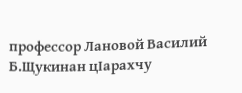профессор Лановой Василий Б.Щукинан цIарахчу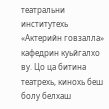театральни институтехь «Актерийн говзалла» кафедрин куьйгалхо ву. Цо ца битина театрехь, кинохь беш болу белхаш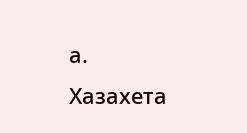а.
Хазахета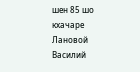шен 85 шо кхачаре Лановой Василий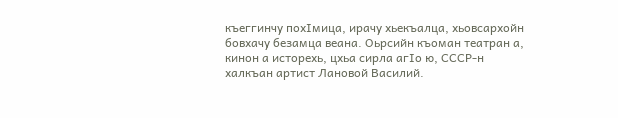къеггинчу похIмица, ирачу хьекъалца, хьовсархойн бовхачу безамца веана. Оьрсийн къоман театран а, кинон а исторехь, цхьа сирла агIо ю, СССР-н халкъан артист Лановой Василий.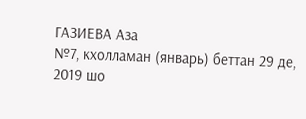ГАЗИЕВА Аза
№7, кхолламан (январь) беттан 29 де, 2019 шо